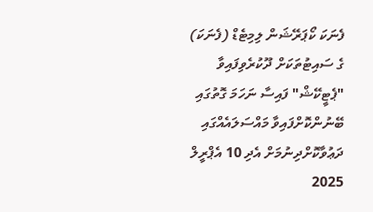ފެނަކަ ކޯޕަރޭޝަން ލިމިޓެޑް (ފެނަކަ) ގެ ސައިޓުތަކަށް ދޫކުރެވިފައިވާ "ޕެޓީކޭޝް" ފައިސާ ނަހަމަ ގޮތުގައި ބޭނުންކޮށްފައިވާ މައްސަލައެއްގައި ދަޢުވާކޮށްދިނުމަށް އެދި 10 އެޕްރީލް 2025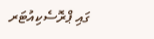ގައި ޕްރޮސެކިއުޓަރ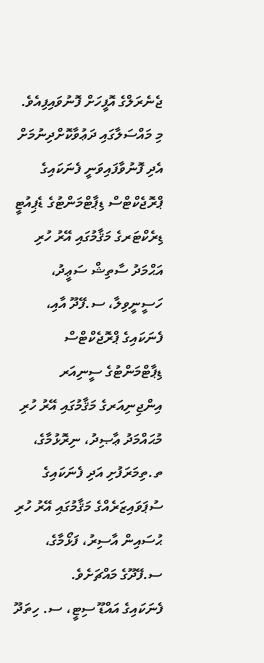ޖެނެރަލްގެ އޮފީހަށް ފޮނުވައިފިއެވެ.
މި މައްސަލާގައި ދަޢުވާކޮށްދިނުމަށް އެދި ފޮނުވާފައިވަނީ ފެނަކައިގެ ޕްރޮޖެކްޓްސް ޑިޕާޓްމަންޓުގެ ޑެޕިއުޓީ ޑިރެކްޓަރގެ މަޤާމުގައި އޭރު ހުރި އަޙްމަދު ސާތިޝް ސަޢީދު، ހަސީނީވިލާ، ސ.ފޭދޫ އާއި، ފެނަކައިގެ ޕްރޮޖެކްޓްސް ޑިޕާޓްމަންޓުގެ ސީނިއަރ އިންޖިނިއަރގެ މަޤާމުގައި އޭރު ހުރި މުޙައްމަދު ޢާޞިދު، ނިރޮޅުމާގެ، ތ.ތިމަރަފުށި އަދި ފެނަކައިގެ ސުޕަވައިޒަރެއްގެ މަޤާމުގައި އޭރު ހުރި ޙުސައިން އާސިރު، ފަޅޯމާގެ، ސ.ފޭދޫގެ މައްޗަށެވެ.
ފެނަކައިގެ އައްޑޫ ސިޓީ، ސ. ހިތަދޫ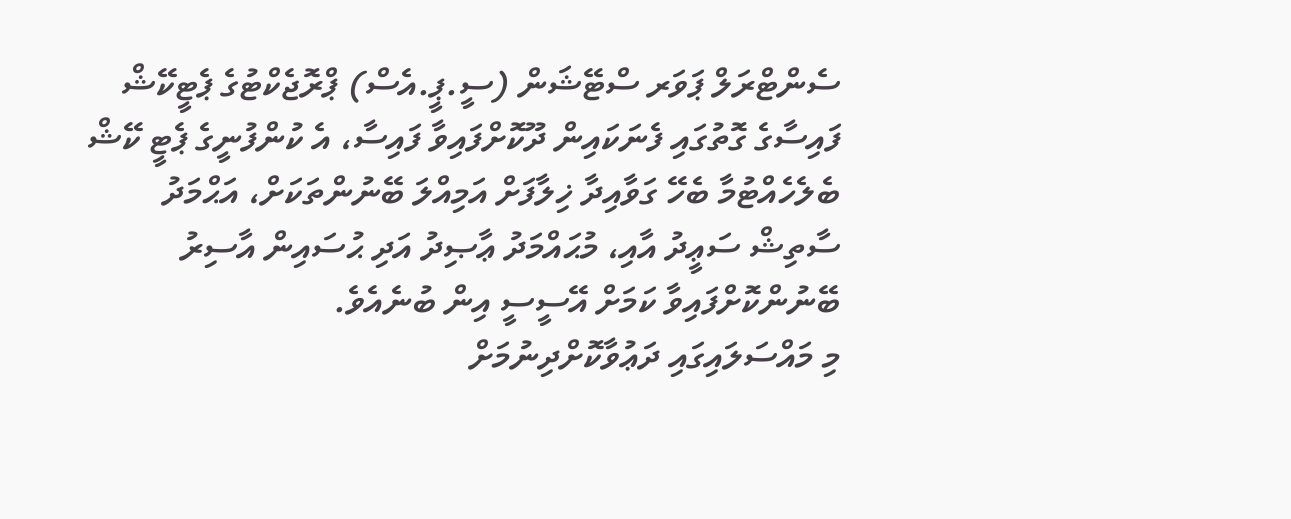ސެންޓްރަލް ޕަވަރ ސްޓޭޝަން (ސީ.ޕީ.އެސް) ޕްރޮޖެކްޓުގެ ޕެޓީކޭޝް ފައިސާގެ ގޮތުގައި ފެނަކައިން ދޫކޮށްފައިވާ ފައިސާ، އެ ކުންފުނީގެ ޕެޓީ ކޭޝް ބެލެހެއްޓުމާ ބެހޭ ގަވާއިދާ ޚިލާފަށް އަމިއްލަ ބޭނުންތަކަށް، އަޙްމަދު ސާތިޝް ސަޢީދު އާއި، މުޙައްމަދު ޢާޞިދު އަދި ޙުސައިން އާސިރު ބޭނުންކޮށްފައިވާ ކަމަށް އޭސީސީ އިން ބުނެއެވެ.
މި މައްސަލައިގައި ދަޢުވާކޮށްދިނުމަށް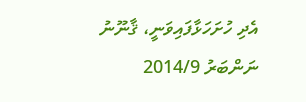އެދި ހުށަހަޅާފައިވަނީ، ޤާނޫނު ނަންބަރު 2014/9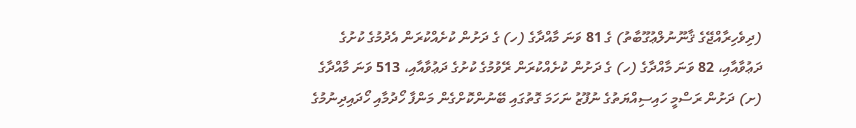(ދިވެހިރާއްޖޭގެ ޤާނޫނުލްޢުގޫބާތު) ގެ 81 ވަނަ މާއްދާގެ (ހ) ގެ ދަށުން ކުށެއްކުރަން އެދުމުގެ ކުށުގެ ދަޢުވާއާއި، 82 ވަނަ މާއްދާގެ (ހ) ގެ ދަށުން ކުށެއްކުރަން ރޭވުމުގެ ކުށުގެ ދަޢުވާއާއި، 513 ވަނަ މާއްދާގެ (ށ) ދަށުން ރަސްމީ ހައިސިއްޔަތުގެ ނުފޫޒު ނަހަމަ ގޮތުގައި ބޭނުންކޮށްގެން މަންފާ ހޯދުމާއި ހޯދައިދިނުމުގެ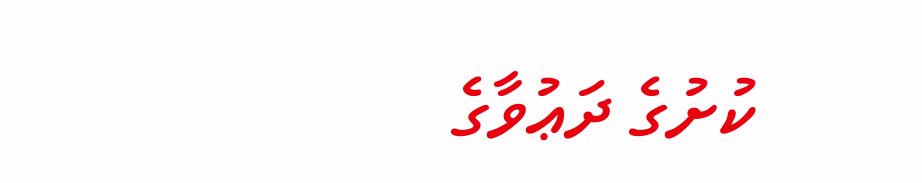ކުށުގެ ދަޢުވާގެ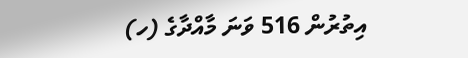އިތުރުން 516 ވަނަ މާއްދާގެ (ހ)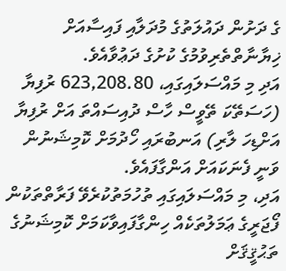ގެ ދަށުން ދައުލަތުގެ މުދަލާއި ފައިސާއަށް ޚިޔާނާތްތެރިވުމުގެ ކުށުގެ ދަޢުވާއެވެ.
އަދި މި މައްސަލައިގައި، 623,208.80 ރުފިޔާ (ހަސަތޭކަ ތޭވީސް ހާސް ދުއިސައްތަ އަށް ރުފިޔާ އަށްޑިހަ ލާރި) އަނބުރައި ހޯދުމަށް ކޮމިޝަނުން ވަނީ ފެނަކައަށް އަންގާފައެވެ.
އަދި، މި މައްސަލައިގައި ތުހުމަތުކުރެވޭ ފަރާތްތަކުން ފޯޖަރީގެ ޢަމަލުތަކެއް ހިންގާފައިވާކަމަށް ކޮމިޝަނުގެ ތަޙުޤީޤަށް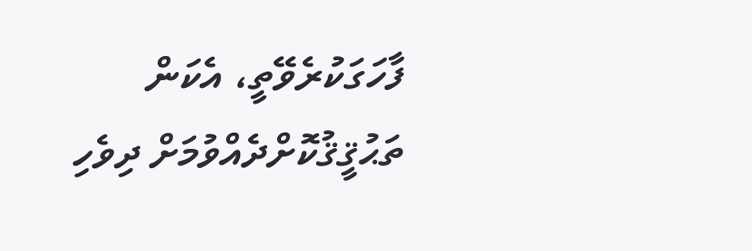ފާހަގަކުރެވޭތީ، އެކަން ތަޙުޤީޤުކޮށްދެއްވުމަށް ދިވެހި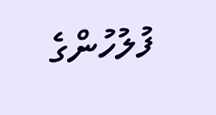ފުލުހުންގެ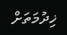ޚިދުމަތަށް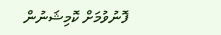ފޮނުވުމަށް ކޮމިޝަނުން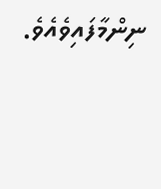ނިންމާފައިވެއެވެ.